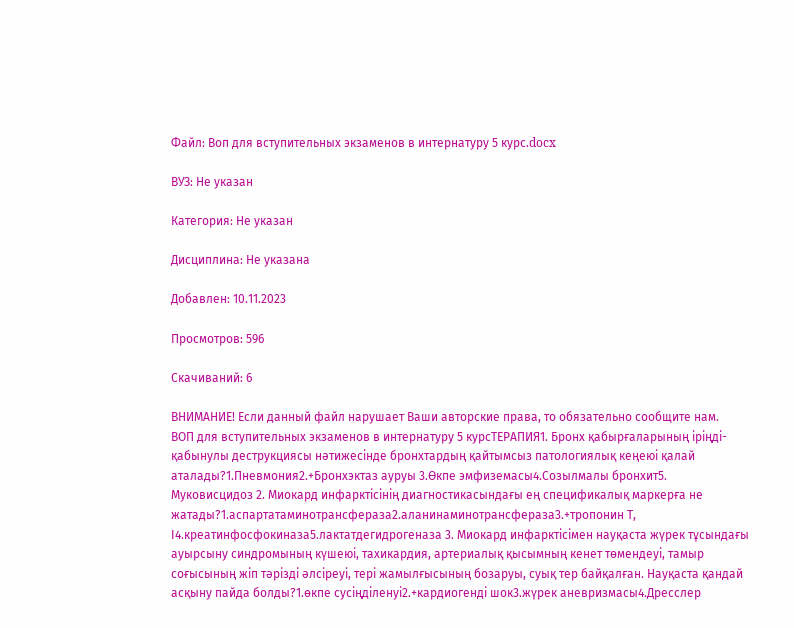Файл: Воп для вступительных экзаменов в интернатуру 5 курс.docx

ВУЗ: Не указан

Категория: Не указан

Дисциплина: Не указана

Добавлен: 10.11.2023

Просмотров: 596

Скачиваний: 6

ВНИМАНИЕ! Если данный файл нарушает Ваши авторские права, то обязательно сообщите нам.
ВОП для вступительных экзаменов в интернатуру 5 курсТЕРАПИЯ1. Бронх қабырғаларының іріңді-қабынулы деструкциясы нәтижесінде бронхтардың қайтымсыз патологиялық кеңеюі қалай аталады?1.Пневмония2.+Бронхэктаз ауруы 3.Өкпе эмфиземасы4.Созылмалы бронхит5. Муковисцидоз 2. Миокард инфарктісінің диагностикасындағы ең спецификалық маркерға не    жатады?1.аспартатаминотрансфераза2.аланинаминотрансфераза3.+тропонин Т, І4.креатинфосфокиназа5.лактатдегидрогеназа 3. Миокард инфарктісімен науқаста жүрек тұсындағы ауырсыну синдромының күшеюі, тахикардия, артериалық қысымның кенет төмендеуі, тамыр соғысының жіп тәрізді әлсіреуі, тері жамылғысының бозаруы, суық тер байқалған. Науқаста қандай асқыну пайда болды?1.өкпе сусіңділенуі2.+кардиогенді шок3.жүрек аневризмасы4.Дресслер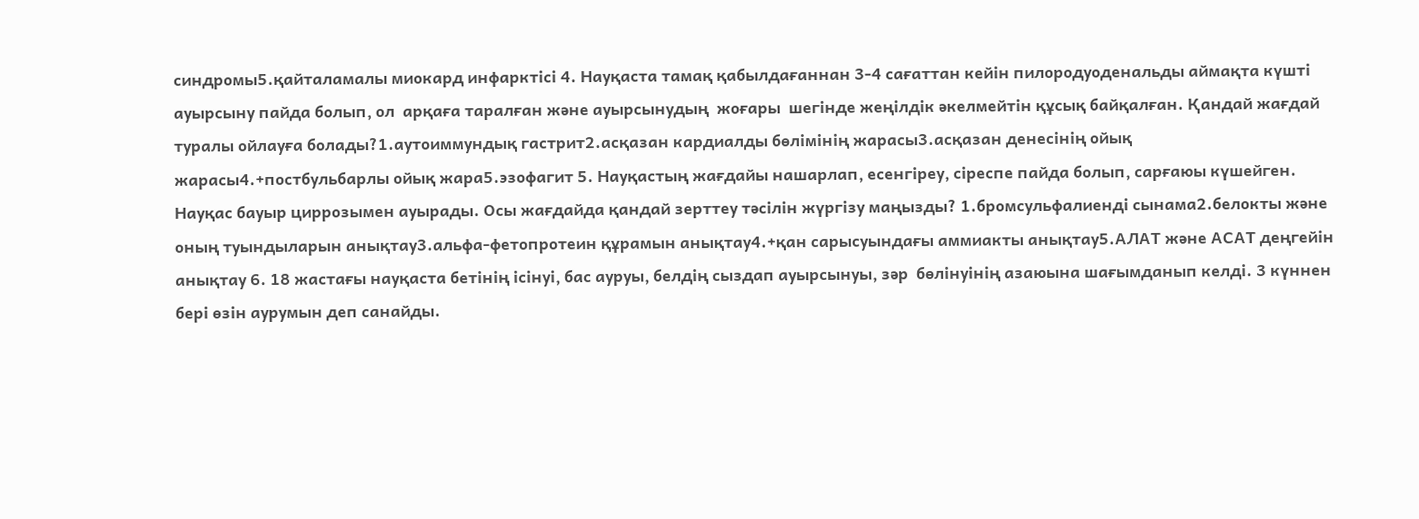синдромы5.қайталамалы миокард инфарктісі 4. Науқаста тамақ қабылдағаннан 3-4 сағаттан кейін пилородуоденальды аймақта күшті ауырсыну пайда болып, ол  арқаға таралған және ауырсынудың  жоғары  шегінде жеңілдік әкелмейтін құсық байқалған. Қандай жағдай туралы ойлауға болады?1.аутоиммундық гастрит2.асқазан кардиалды бөлімінің жарасы3.асқазан денесінің ойық жарасы4.+постбульбарлы ойық жара5.эзофагит 5. Науқастың жағдайы нашарлап, есенгіреу, сіреспе пайда болып, сарғаюы күшейген. Науқас бауыр циррозымен ауырады. Осы жағдайда қандай зерттеу тәсілін жүргізу маңызды? 1.бромсульфалиенді сынама2.белокты және оның туындыларын анықтау3.альфа-фетопротеин құрамын анықтау4.+қан сарысуындағы аммиакты анықтау5.АЛАТ және АСАТ деңгейін анықтау 6. 18 жастағы науқаста бетінің ісінуі, бас ауруы, белдің сыздап ауырсынуы, зәр  бөлінуінің азаюына шағымданып келді. 3 күннен бері өзін аурумын деп санайды.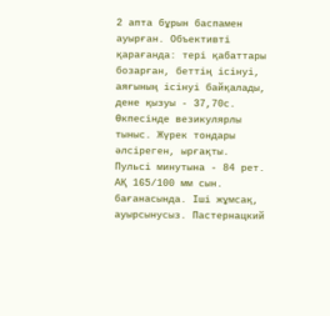2 апта бұрын баспамен ауырған. Объективті қарағанда: тері қабаттары бозарған, беттің ісінуі, аяғының ісінуі байқалады, дене қызуы - 37,70с. Өкпесінде везикулярлы тыныс. Жүрек тондары әлсіреген, ырғақты. Пульсі минутына - 84 рет. АҚ 165/100 мм сын. бағанасында. Іші жұмсақ, ауырсынусыз. Пастернацкий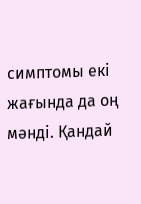симптомы екі жағында да оң мәнді. Қандай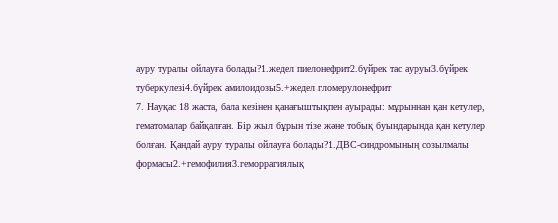ауру туралы ойлауға болады?1.жедел пиелонефрит2.бүйрек тас ауруы3.бүйрек туберкулезі4.бүйрек амилоидозы5.+жедел гломерулонефрит
7. Науқас 18 жаста, бала кезінен қанағыштықпен ауырады: мұрыннан қан кетулер, гематомалар байқалған. Бір жыл бұрын тізе және тобық буындарында қан кетулер болған. Қандай ауру туралы ойлауға болады?1.ДВС-синдромының созылмалы формасы2.+гемофилия3.геморрагиялық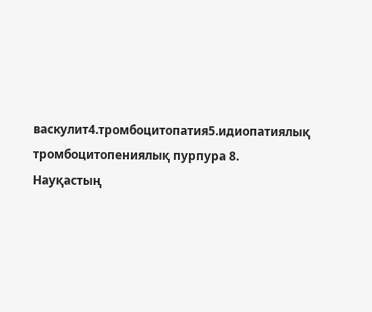васкулит4.тромбоцитопатия5.идиопатиялық тромбоцитопениялық пурпура 8. Науқастың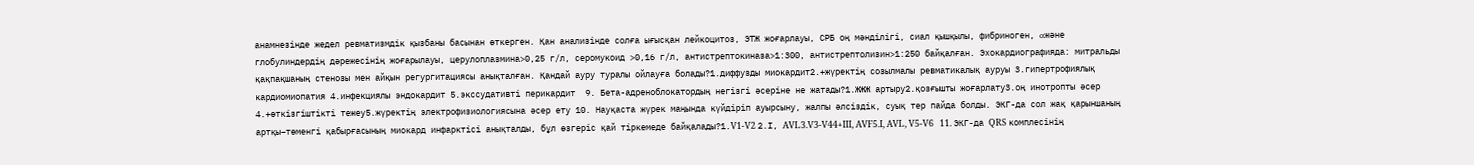анамнезінде жедел ревматизмдік қызбаны басынан өткерген. Қан анализінде солға ығысқан лейкоцитоз, ЭТЖ жоғарлауы, СРБ оң мәнділігі, сиал қышқылы, фибриноген, αжәне глобулиндердің дәрежесінің жоғарылауы, церулоплазмина>0,25 г/л, серомукоид >0,16 г/л, антистрептокиназа>1:300, антистрептолизин>1:250 байқалған. Эхокардиографияда: митральды қақпақшаның стенозы мен айқын регургитациясы анықталған. Қандай ауру туралы ойлауға болады?1.диффузды миокардит2.+жүректің созылмалы ревматикалық ауруы 3.гипертрофиялық кардиомиопатия 4.инфекциялы эндокардит 5.экссудативті перикардит  9. Бета-адреноблокатордың негізгі әсеріне не жатады?1.ЖЖЖ артыру2.қозғышты жоғарлату3.оң инотропты әсер 4.+өткізгіштікті тежеу5.жүректің электрофизиологиясына әсер ету 10. Науқаста жүрек маңында күйдіріп ауырсыну, жалпы әлсіздік, суық тер пайда болды. ЭКГ-да сол жақ қарыншаның артқы–төменгі қабырғасының миокард инфарктісі анықталды, бұл өзгеріс қай тіркемеде байқалады?1.V1-V2 2.І, AVL3.V3-V44+III, AVF5.I, AVL, V5-V6   11. ЭКГ-да QRS комплесінің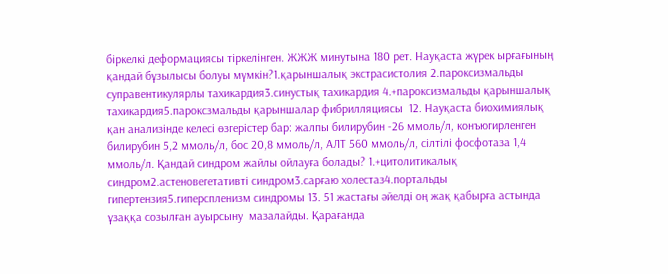біркелкі деформациясы тіркелінген. ЖЖЖ минутына 180 рет. Науқаста жүрек ырғағының қандай бұзылысы болуы мүмкін?1.қарыншалық экстрасистолия 2.пароксизмальды суправентикулярлы тахикардия3.синустық тахикардия 4.+пароксизмальды қарыншалық тахикардия5.пароксзмальды қарыншалар фибрилляциясы  12. Науқаста биохимиялық қан анализінде келесі өзгерістер бар: жалпы билирубин -26 ммоль/л, конъюгирленген билирубин 5,2 ммоль/л, бос 20,8 ммоль/л, АЛТ 560 ммоль/л, сілтілі фосфотаза 1,4 ммоль/л. Қандай синдром жайлы ойлауға болады? 1.+цитолитикалық синдром2.астеновегетативті синдром3.сарғаю холестаз4.портальды гипертензия5.гиперспленизм синдромы 13. 51 жастағы әйелді оң жақ қабырға астында ұзаққа созылған ауырсыну  мазалайды. Қарағанда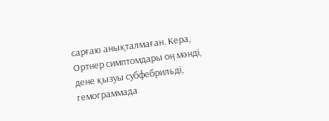сарғаю анықталмаған. Кера, Ортнер симптомдары оң мәнді, дене қызуы субфебрильді, гемограммада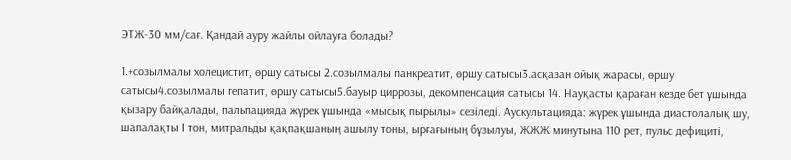ЭТЖ-30 мм/сағ. Қандай ауру жайлы ойлауға болады?

1.+созылмалы холецистит, өршу сатысы 2.созылмалы панкреатит, өршу сатысы3.асқазан ойық жарасы, өршу сатысы4.созылмалы гепатит, өршу сатысы5.бауыр циррозы, декомпенсация сатысы 14. Науқасты қараған кезде бет ұшында қызару байқалады, пальпацияда жүрек ұшында «мысық пырылы» сезіледі. Аускультацияда: жүрек ұшында диастолалық шу, шапалақты І тон, митральды қақпақшаның ашылу тоны, ырғағының бұзылуы, ЖЖЖ минутына 110 рет, пульс дефициті,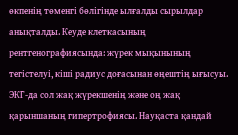өкпенің төменгі бөлігінде ылғалды сырылдар анықталды. Кеуде клеткасының рентгенографиясында: жүрек мықынының тегістелуі, кіші радиус доғасынан өңештің ығысуы. ЭКГ-да сол жақ жүрекшенің және оң жақ қарыншаның гипертрофиясы. Науқаста қандай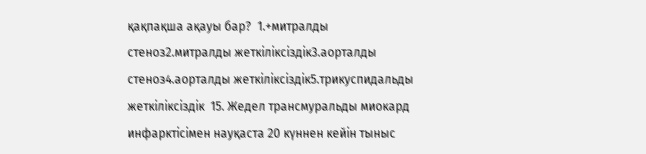қақпақша ақауы бар?  1.+митралды стеноз2.митралды жеткіліксіздік3.аорталды стеноз4.аорталды жеткіліксіздік5.трикуспидальды жеткіліксіздік  15. Жедел трансмуральды миокард инфарктісімен науқаста 20 күннен кейін тыныс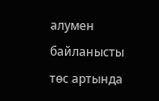алумен байланысты төс артында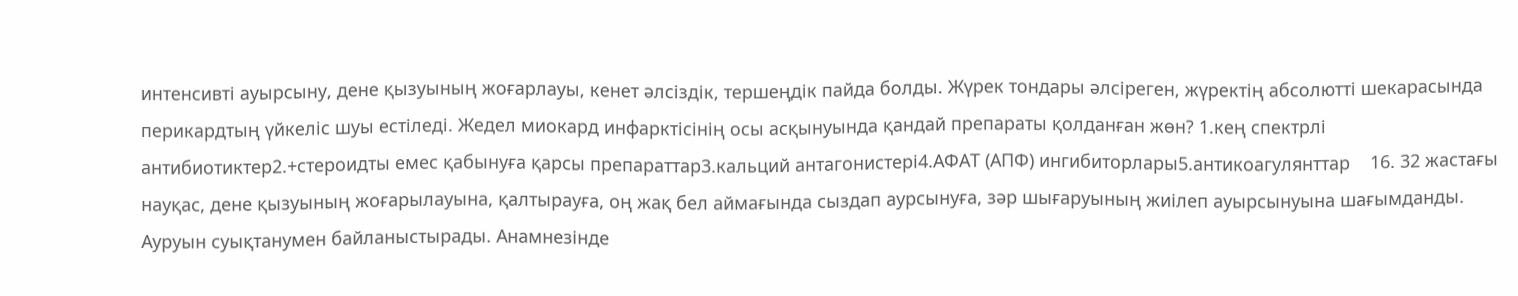интенсивті ауырсыну, дене қызуының жоғарлауы, кенет әлсіздік, тершеңдік пайда болды. Жүрек тондары әлсіреген, жүректің абсолютті шекарасында перикардтың үйкеліс шуы естіледі. Жедел миокард инфарктісінің осы асқынуында қандай препараты қолданған жөн? 1.кең спектрлі антибиотиктер2.+стероидты емес қабынуға қарсы препараттар3.кальций антагонистері4.АФАТ (АПФ) ингибиторлары5.антикоагулянттар    16. 32 жастағы науқас, дене қызуының жоғарылауына, қалтырауға, оң жақ бел аймағында сыздап аурсынуға, зәр шығаруының жиілеп ауырсынуына шағымданды. Ауруын суықтанумен байланыстырады. Анамнезінде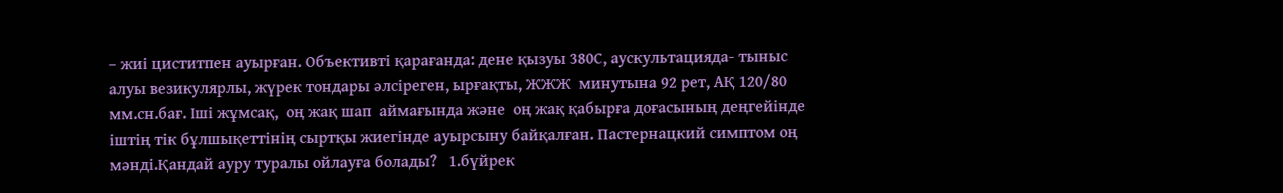– жиі циститпен ауырған. Объективті қарағанда: дене қызуы 380С, аускультацияда- тыныс алуы везикулярлы, жүрек тондары әлсіреген, ырғақты, ЖЖЖ  минутына 92 рет, АҚ 120/80 мм.сн.бағ. Іші жұмсақ,  оң жақ шап  аймағында және  оң жақ қабырға доғасының деңгейінде іштің тік бұлшықеттінің сыртқы жиегінде ауырсыну байқалған. Пастернацкий симптом оң мәнді.Қандай ауру туралы ойлауға болады?   1.бүйрек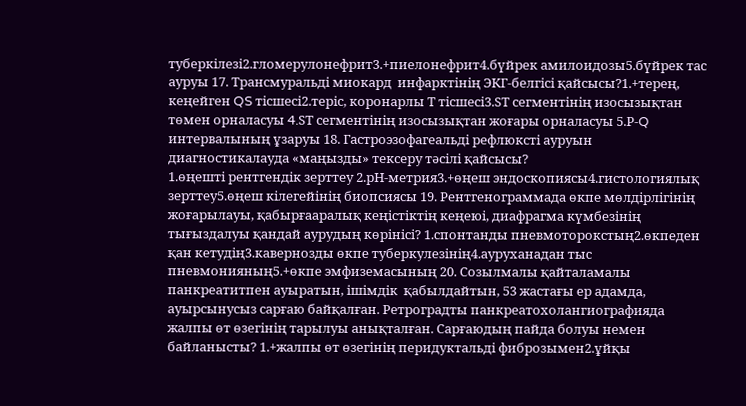туберкілезі2.гломерулонефрит3.+пиелонефрит4.бүйрек амилоидозы5.бүйрек тас ауруы 17. Трансмуральді миокард  инфарктінің ЭКГ-белгісі қайсысы?1.+терең, кеңейген QS тісшесі2.теріс, коронарлы Т тісшесі3.SТ сегментінің изосызықтан төмен орналасуы 4.SТ сегментінің изосызықтан жоғары орналасуы 5.Р-Q интервалының ұзаруы 18. Гастроэзофагеальді рефлюксті ауруын диагностикалауда «маңызды» тексеру тәсілі қайсысы?
1.өңешті рентгендік зерттеу 2.рН-метрия3.+өңеш эндоскопиясы4.гистологиялық зерттеу5.өңеш кілегейінің биопсиясы 19. Рентгенограммада өкпе мөлдірлігінің жоғарылауы, қабырғааралық кеңістіктің кеңеюі, диафрагма күмбезінің тығыздалуы қандай аурудың көрінісі? 1.спонтанды пневмоторокстың2.өкпеден қан кетудің3.кавернозды өкпе туберкулезінің4.ауруханадан тыс пневмонияның5.+өкпе эмфиземасының 20. Созылмалы қайталамалы панкреатитпен ауыратын, ішімдік  қабылдайтын, 53 жастағы ер адамда, ауырсынусыз сарғаю байқалған. Ретроградты панкреатохолангиографияда жалпы өт өзегінің тарылуы анықталған. Сарғаюдың пайда болуы немен байланысты? 1.+жалпы өт өзегінің перидуктальді фиброзымен2.ұйқы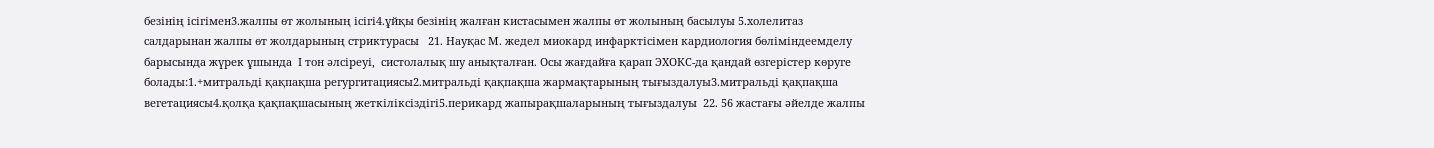безінің ісігімен3.жалпы өт жолының ісігі4.ұйқы безінің жалған кистасымен жалпы өт жолының басылуы 5.холелитаз салдарынан жалпы өт жолдарының стриктурасы   21. Науқас М. жедел миокард инфарктісімен кардиология бөліміндеемделу барысында жүрек ұшында  І тон әлсіреуі,  систолалық шу анықталған. Осы жағдайға қарап ЭХОКС-да қандай өзгерістер көруге болады:1.+митральді қақпақша регургитациясы2.митральді қақпақша жармақтарының тығыздалуы3.митральді қақпақша вегетациясы4.қолқа қақпақшасының жеткіліксіздігі5.перикард жапырақшаларының тығыздалуы  22. 56 жастағы әйелде жалпы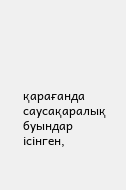қарағанда саусақаралық буындар ісінген,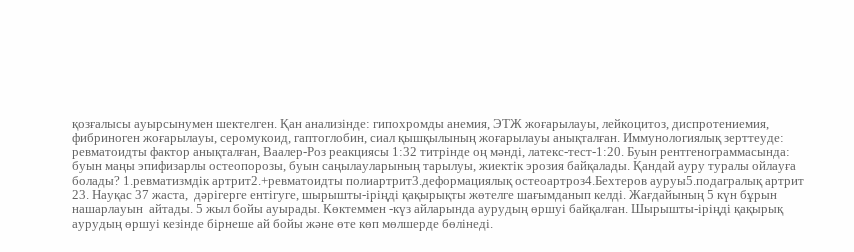қозғалысы ауырсынумен шектелген. Қан анализінде: гипохромды анемия, ЭТЖ жоғарылауы, лейкоцитоз, диспротениемия, фибриноген жоғарылауы, серомукоид, гаптоглобин, сиал қышқылының жоғарылауы анықталған. Иммунологиялық зерттеуде: ревматоидты фактор анықталған, Ваалер-Роз реакциясы 1:32 титрінде оң мәнді, латекс-тест-1:20. Буын рентгенограммасында: буын маңы эпифизарлы остеопорозы, буын саңылауларының тарылуы, жиектік эрозия байқалады. Қандай ауру туралы ойлауға болады? 1.ревматизмдік артрит2.+ревматоидты полиартрит3.деформациялық остеоартроз4.Бехтеров ауруы5.подагралық артрит 23. Науқас 37 жаста,  дәрігерге ентігуге, шырышты-іріңді қақырықты жөтелге шағымданып келді. Жағдайының 5 күн бұрын  нашарлауын  айтады. 5 жыл бойы ауырады. Көктеммен -күз айларында аурудың өршуі байқалған. Шырышты-іріңді қақырық  аурудың өршуі кезінде бірнеше ай бойы және өте көп мөлшерде бөлінеді.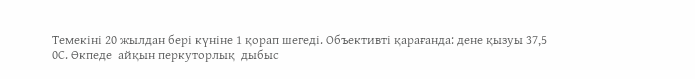Темекіні 20 жылдан бері күніне 1 қорап шегеді. Объективті қарағанда: дене қызуы 37,5
0С. Өкпеде  айқын перкуторлық  дыбыс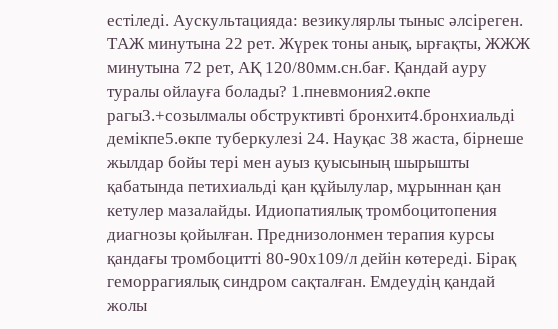естіледі. Аускультацияда: везикулярлы тыныс әлсіреген. ТАЖ минутына 22 рет. Жүрек тоны анық, ырғақты, ЖЖЖ  минутына 72 рет, АҚ 120/80мм.сн.бағ. Қандай ауру туралы ойлауға болады? 1.пневмония2.өкпе рагы3.+созылмалы обструктивті бронхит4.бронхиальді демікпе5.өкпе туберкулезі 24. Науқас 38 жаста, бірнеше жылдар бойы тері мен ауыз қуысының шырышты қабатында петихиальді қан құйылулар, мұрыннан қан кетулер мазалайды. Идиопатиялық тромбоцитопения диагнозы қойылған. Преднизолонмен терапия курсы қандағы тромбоцитті 80-90х109/л дейін көтереді. Бірақ геморрагиялық синдром сақталған. Емдеудің қандай жолы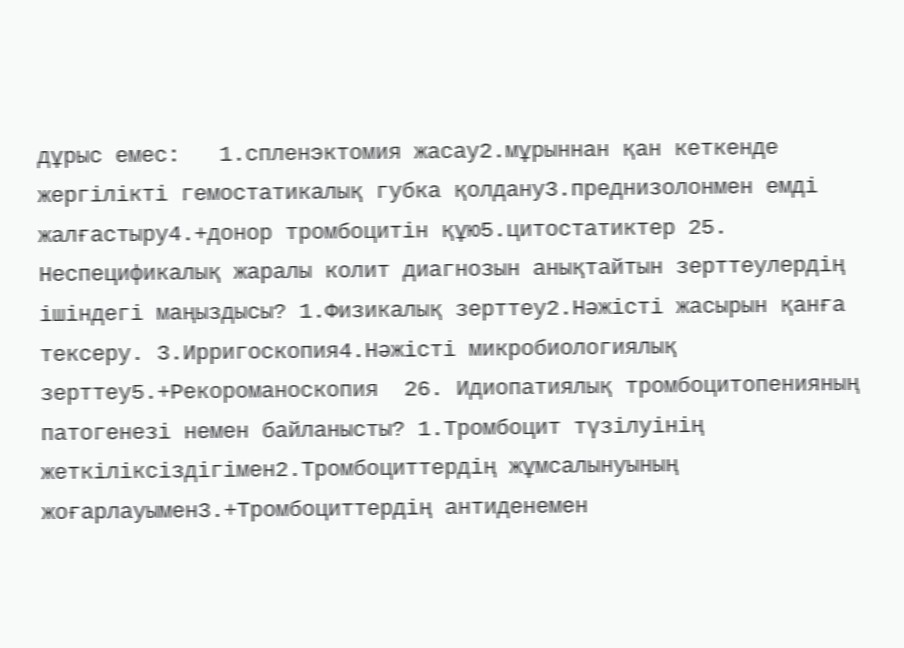дұрыс емес:   1.спленэктомия жасау2.мұрыннан қан кеткенде жергілікті гемостатикалық губка қолдану3.преднизолонмен емді жалғастыру4.+донор тромбоцитін құю5.цитостатиктер 25. Неспецификалық жаралы колит диагнозын анықтайтын зерттеулердің ішіндегі маңыздысы? 1.Физикалық зерттеу2.Нәжісті жасырын қанға тексеру. 3.Ирригоскопия4.Нәжісті микробиологиялық зерттеу5.+Рекороманоскопия  26. Идиопатиялық тромбоцитопенияның патогенезі немен байланысты? 1.Тромбоцит түзілуінің жеткіліксіздігімен2.Тромбоциттердің жұмсалынуының жоғарлауымен3.+Тромбоциттердің антиденемен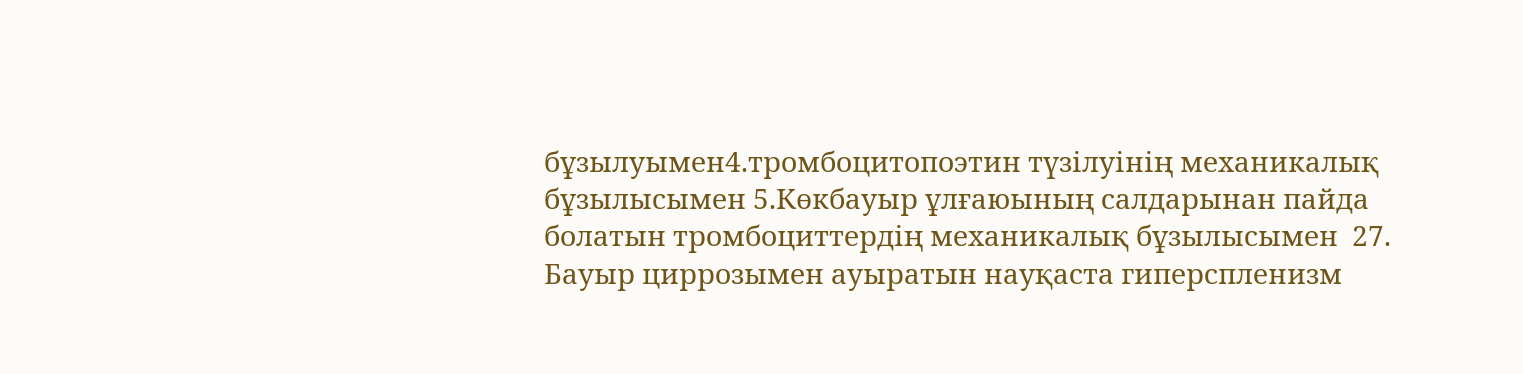бұзылуымен4.тромбоцитопоэтин түзілуінің механикалық бұзылысымен 5.Көкбауыр ұлғаюының салдарынан пайда болатын тромбоциттердің механикалық бұзылысымен  27. Бауыр циррозымен ауыратын науқаста гиперспленизм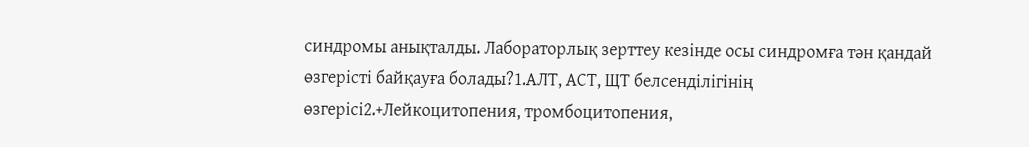синдромы анықталды. Лабораторлық зерттеу кезінде осы синдромға тән қандай өзгерісті байқауға болады?1.АЛТ, АСТ, ЩТ белсенділігінің өзгерісі2.+Лейкоцитопения, тромбоцитопения,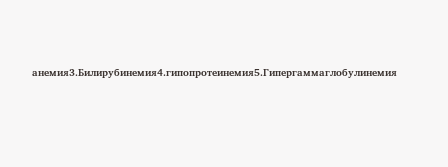анемия3.Билирубинемия4.гипопротеинемия5.Гипергаммаглобулинемия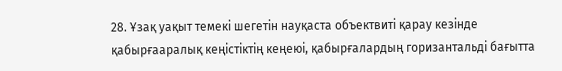28. Ұзақ уақыт темекі шегетін науқаста объектвиті қарау кезінде қабырғааралық кеңістіктің кеңеюі, қабырғалардың горизантальді бағытта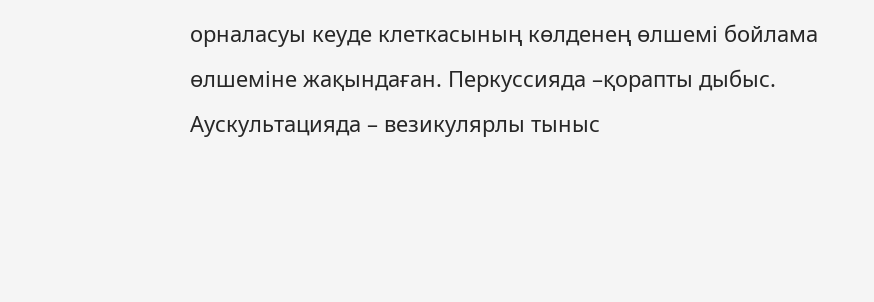орналасуы кеуде клеткасының көлденең өлшемі бойлама өлшеміне жақындаған. Перкуссияда –қорапты дыбыс. Аускультацияда – везикулярлы тыныс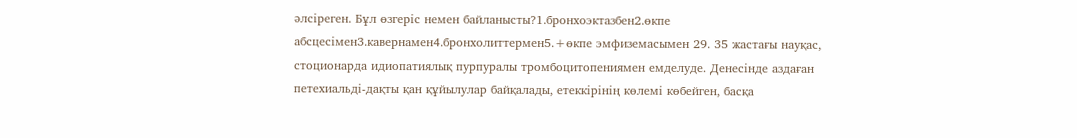әлсіреген. Бұл өзгеріс немен байланысты?1.бронхоэктазбен2.өкпе абсцесімен3.кавернамен4.бронхолиттермен5.+өкпе эмфиземасымен 29. 35 жастағы науқас, стоционарда идиопатиялық пурпуралы тромбоцитопениямен емделуде. Денесінде аздаған петехиальді-дақты қан құйылулар байқалады, етеккірінің көлемі көбейген, басқа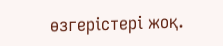өзгерістері жоқ.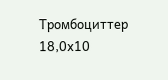Тромбоциттер 18,0х10